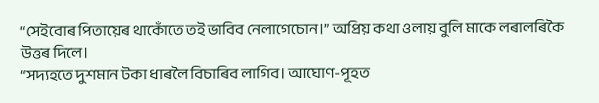“সেইবোৰ পিতায়েৰ থাকোঁতে তই ভাবিব নেলাগেচোন।” অপ্রিয় কথা ওলায় বুলি মাকে লৰালৰিকৈ উত্তৰ দিলে।
“সদ্যহতে দুশমান টকা ধাৰলৈ বিচাৰিব লাগিব। আঘোণ-পূহত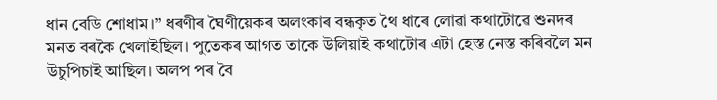ধান বেডি শোধাম।” ধৰণীৰ ঘৈণীয়েকৰ অলংকাৰ বন্ধকৃত থৈ ধাৰে লোৱা কথাটোৱে শুনদৰ মনত বৰকৈ খেলাইছিল। পুতেকৰ আগত তাকে উলিয়াই কথাটোৰ এটা হেস্ত নেস্ত কৰিবলৈ মন উচুপিচাই আছিল। অলপ পৰ বৈ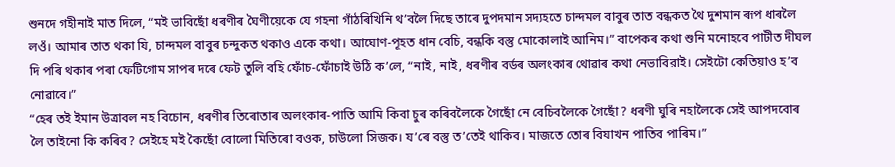শুনদে গহীনাই মাত দিলে, “মই ভাবিছোঁ ধৰণীৰ ঘৈণীয়েকে যে গহনা গাঁঠৰিখিনি থ’বলৈ দিছে তাৰে দুপদমান সদ্যহতে চান্দমল বাবুৰ তাত বন্ধকত থৈ দুশমান ৰূপ ধাৰলৈ লওঁ। আমাৰ তাত থকা যি, চান্দমল বাবুৰ চন্দুকত থকাও একে কথা। আঘোণ-পূহত ধান বেচি, বন্ধকি বস্তু মোকোলাই আনিম।” বাপেকৰ কথা শুনি মনোহবে পাটীত দীঘল দি পৰি থকাৰ পৰা ফেটিগোম সাপৰ দৰে ফেট তুলি বহি ফোঁচ-ফোঁচাই উঠি ক’লে, “নাই, নাই, ধৰণীৰ বৰ্ডৰ অলংকাৰ থোৱাৰ কথা নেভাবিরাই। সেইটো কেতিয়াও হ’ব নোৱাবে।”
“হেৰ তই ইমান উত্রাবল নহ বিচোন, ধৰণীৰ তিৰোতাৰ অলংকাৰ-পাতি আমি কিবা চুৰ কৰিবলৈকে গৈছোঁ নে বেচিবলৈকে গৈছোঁ? ধৰণী ঘুৰি নহালৈকে সেই আপদবোৰ লৈ তাইনো কি কৰিব? সেইহে মই কৈছোঁ বোলো মিতিৰো বওক, চাউলো সিজক। য’ৰে বস্তু ত’তেই থাকিব। মাজতে তোৰ বিযাখন পাতিব পাৰিম।”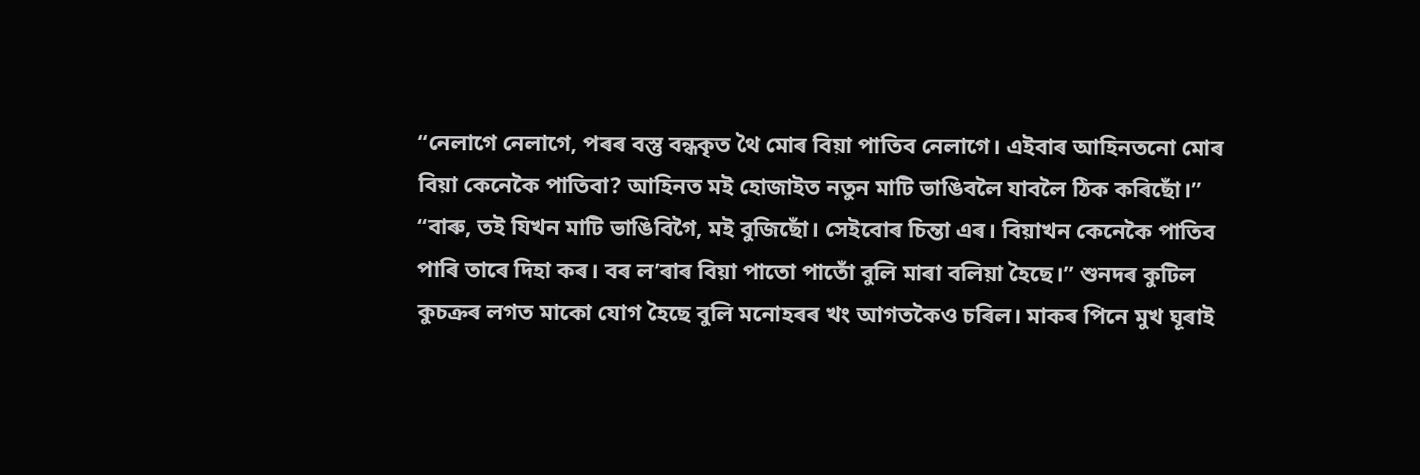“নেলাগে নেলাগে, পৰৰ বস্তু বন্ধকৃত থৈ মোৰ বিয়া পাতিব নেলাগে। এইবাৰ আহিনতনো মোৰ বিয়া কেনেকৈ পাতিবা? আহিনত মই হোজাইত নতুন মাটি ভাঙিবলৈ যাবলৈ ঠিক কৰিছোঁ।”
“বাৰু, তই যিখন মাটি ভাঙিবিগৈ, মই বুজিছোঁ। সেইবোৰ চিন্তা এৰ। বিয়াখন কেনেকৈ পাতিব পাৰি তাৰে দিহা কৰ। বৰ ল’ৰাৰ বিয়া পাতো পাতোঁ বুলি মাৰা বলিয়া হৈছে।” শুনদৰ কুটিল কুচক্ৰৰ লগত মাকো যোগ হৈছে বুলি মনোহৰৰ খং আগতকৈও চৰিল। মাকৰ পিনে মুখ ঘূৰাই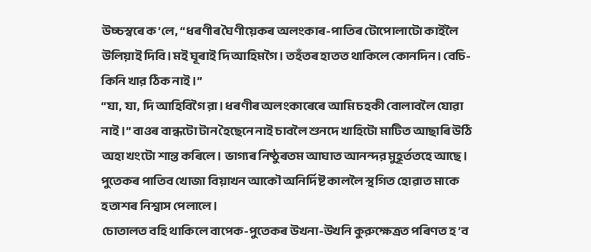উচ্চস্বৰে ক’লে, “ধৰণীৰ ঘৈণীয়েকৰ অলংকাৰ-পাতিৰ টোপোলাটো কাইলৈ উলিয়াই দিবি। মই ঘূৰাই দি আহিমগৈ। তহঁতৰ হাতত থাকিলে কোনদিন। বেচি-কিনি খার ঠিক নাই।”
“যা, যা, দি আহিবিগৈ রা। ধৰণীৰ অলংকাৰেৰে আমি চহকী বোলাবলৈ যোৱা নাই।” বাওৰ বান্ধটো টান হৈছেনে নাই চাবলৈ শুনদে খাহিটো মাটিত আছাৰি উঠি অহা খংটো শান্ত কৰিলে। ভাগ্যৰ নিষ্ঠুৰতম আঘাত আনন্দর মুহূর্ততহে আছে। পুতেকৰ পাতিব খোজা বিয়াখন আকৌ অনির্দিষ্ট কাললৈ স্থগিত হোৱাত মাকে হতাশৰ নিশ্বাস পেলালে।
চোতালত বহি থাকিলে বাপেক-পুতেকৰ উখনা-উখনি কুরুক্ষেত্রত পৰিণত হ’ব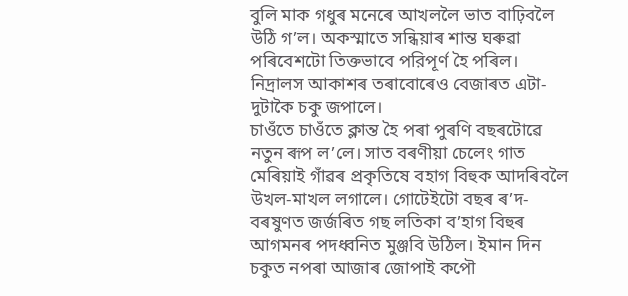বুলি মাক গধুৰ মনেৰে আখললৈ ভাত বাঢ়িবলৈ উঠি গ’ল। অকস্মাতে সন্ধিয়াৰ শান্ত ঘৰুৱা পৰিবেশটো তিক্তভাবে পরিপূর্ণ হৈ পৰিল। নিদ্রালস আকাশৰ তৰাবোৰেও বেজাৰত এটা-দুটাকৈ চকু জপালে।
চাওঁতে চাওঁতে ক্লান্ত হৈ পৰা পুৰণি বছৰটোৱে নতুন ৰূপ ল’লে। সাত বৰণীয়া চেলেং গাত মেৰিয়াই গাঁৱৰ প্রকৃতিষে বহাগ বিহুক আদৰিবলৈ উখল-মাখল লগালে। গোটেইটো বছৰ ৰ’দ-বৰষুণত জৰ্জৰিত গছ লতিকা ব’হাগ বিহুৰ আগমনৰ পদধ্বনিত মুঞ্জবি উঠিল। ইমান দিন চকুত নপৰা আজাৰ জোপাই কপৌ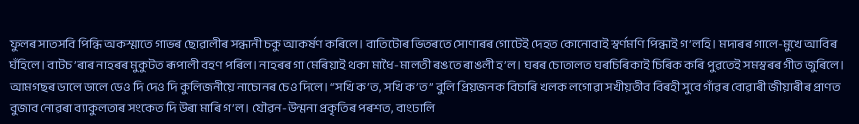ফুলৰ সাতসবি পিন্ধি অকস্মাতে গাভৰ ছোৱালীৰ সন্ধানী চকু আকর্ষণ কৰিলে। বাতিটোৰ ভিতৰতে সোণাৰৰ গোটেই দেহত কোনোবাই স্বর্ণমণি পিন্ধাই গ’লহি। মদাৰৰ গালে-মুখে আবিৰ ঘঁহিলে। বাটচ’ৰাৰ নাহৰৰ মুকুটত ৰূপালী বহণ পৰিল। নাহৰৰ গা মেৰিয়াই থকা মাধৈ-মালতী ৰঙতে ৰাঙলী হ’ল। ঘৰৰ চোতালত ঘৰচিৰিকাই চিৰিক কৰি পুৱতেই সমস্বৰৰ গীত জুৰিলে। আমগছৰ ডালে ডালে ডেও দি দেও দি কুলিজনীয়ে নাচোনৰ চেও দিলে। “সখি ক’ত, সখি ক’ত” বুলি প্রিয়জনক বিচাৰি খলক লগোৱা সখীয়তীব বিৰহী সুবে গাঁৱৰ বোৱাৰী জীয়াৰীৰ প্ৰাণত বুজাব নোৱৰা ব্যাকুলতাৰ সংকেত দি উৰা মাৰি গ’ল। যৌৱন-উন্মনা প্ৰকৃতিৰ পৰশত, বাংঢালি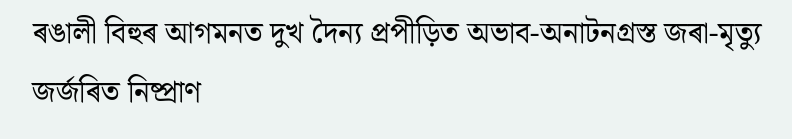ৰঙালী বিহুৰ আগমনত দুখ দৈন্য প্রপীড়িত অভাব-অনাটনগ্রস্ত জৰা-মৃত্যু জৰ্জৰিত নিষ্প্রাণ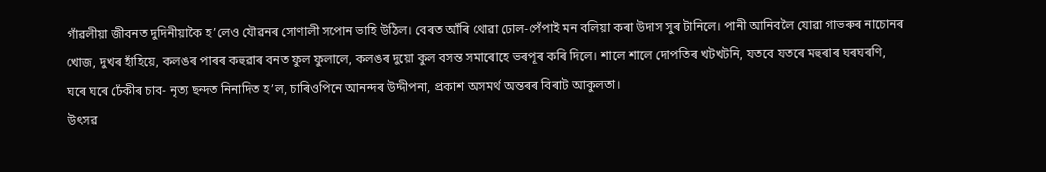গাঁৱলীয়া জীবনত দুদিনীয়াকৈ হ’লেও যৌৱনৰ সোণালী সপোন ভাহি উঠিল। বেৰত আঁৰি থোৱা ঢোল-পেঁপাই মন বলিয়া কৰা উদাস সুৰ টানিলে। পানী আনিবলৈ যোৱা গাভৰুৰ নাচোনৰ খোজ, দুখৰ হাঁহিয়ে, কলঙৰ পাৰৰ কহুৱাৰ বনত ফুল ফুলালে, কলঙৰ দুয়ো কুল বসন্ত সমাৰোহে ভৰপূৰ কৰি দিলে। শালে শালে দোপতিৰ খটখটনি, যতবে যতৰে মহুৰাৰ ঘৰঘৰণি, ঘৰে ঘৰে ঢেঁকীৰ চাব- নৃত্য ছন্দত নিনাদিত হ’ল, চাৰিওপিনে আনন্দৰ উদ্দীপনা, প্রকাশ অসমৰ্থ অন্তৰৰ বিৰাট আকুলতা।
উৎসৱ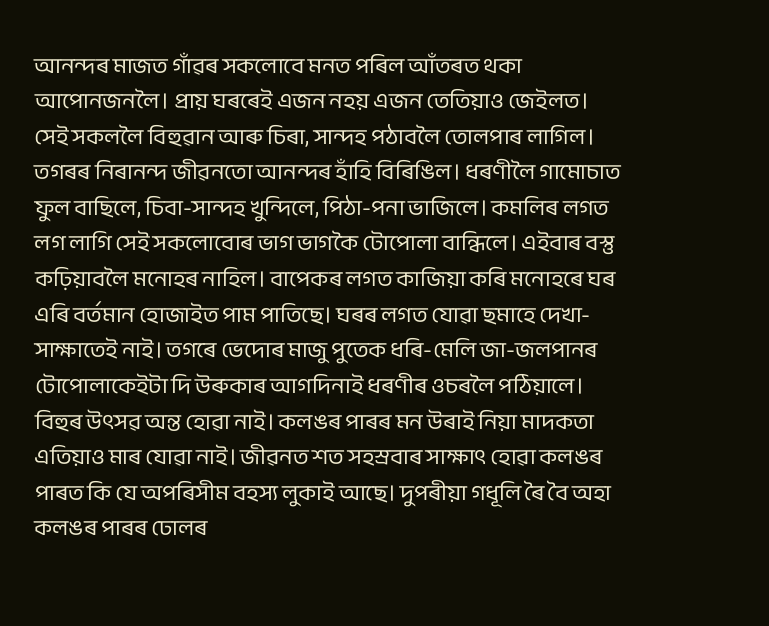আনন্দৰ মাজত গাঁৱৰ সকলোবে মনত পৰিল আঁতৰত থকা আপোনজনলৈ। প্রায় ঘৰৰেই এজন নহয় এজন তেতিয়াও জেইলত। সেই সকললৈ বিহুৱান আৰু চিৰা, সান্দহ পঠাবলৈ তোলপাৰ লাগিল। তগৰৰ নিৰানন্দ জীৱনতো আনন্দৰ হাঁহি বিৰিঙিল। ধৰণীলৈ গামোচাত ফুল বাছিলে, চিবা-সান্দহ খুন্দিলে, পিঠা-পনা ভাজিলে। কমলিৰ লগত লগ লাগি সেই সকলোবোৰ ভাগ ভাগকৈ টোপোলা বান্ধিলে। এইবাৰ বস্তু কঢ়িয়াবলৈ মনোহৰ নাহিল। বাপেকৰ লগত কাজিয়া কৰি মনোহৰে ঘৰ এৰি বৰ্তমান হোজাইত পাম পাতিছে। ঘৰৰ লগত যোৱা ছমাহে দেখা-সাক্ষাতেই নাই। তগৰে ভেদোৰ মাজু পুতেক ধৰি-মেলি জা-জলপানৰ টোপোলাকেইটা দি উৰুকাৰ আগদিনাই ধৰণীৰ ওচৰলৈ পঠিয়ালে। বিহুৰ উৎসৱ অন্ত হোৱা নাই। কলঙৰ পাৰৰ মন উৰাই নিয়া মাদকতা এতিয়াও মাৰ যোৱা নাই। জীৱনত শত সহস্রবাৰ সাক্ষাৎ হোৱা কলঙৰ পাৰত কি যে অপৰিসীম বহস্য লুকাই আছে। দুপৰীয়া গধূলি ৰৈ বৈ অহা কলঙৰ পাৰৰ ঢোলৰ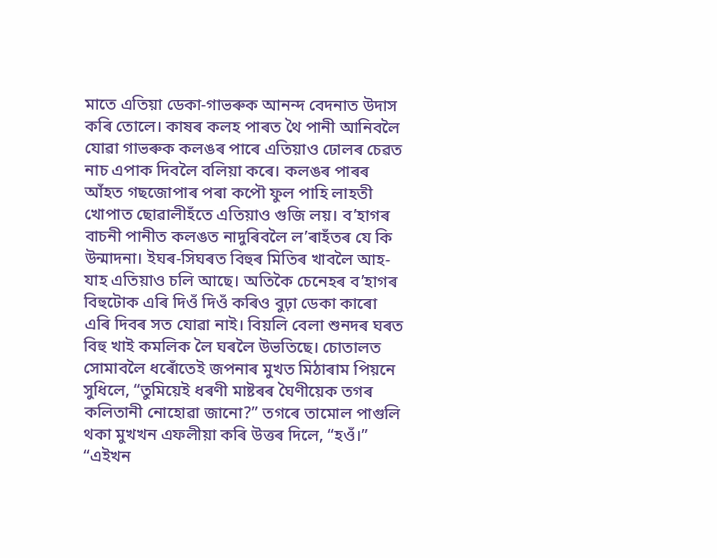মাতে এতিয়া ডেকা-গাভৰুক আনন্দ বেদনাত উদাস কৰি তোলে। কাষৰ কলহ পাৰত থৈ পানী আনিবলৈ যোৱা গাভৰুক কলঙৰ পাৰে এতিয়াও ঢোলৰ চেৱত নাচ এপাক দিবলৈ বলিয়া কৰে। কলঙৰ পাৰৰ আঁহত গছজোপাৰ পৰা কপৌ ফুল পাহি লাহতী খোপাত ছোৱালীহঁতে এতিয়াও গুজি লয়। ব’হাগৰ বাচনী পানীত কলঙত নাদুৰিবলৈ ল’ৰাহঁতৰ যে কি উন্মাদনা। ইঘৰ-সিঘৰত বিহুৰ মিতিৰ খাবলৈ আহ-যাহ এতিয়াও চলি আছে। অতিকৈ চেনেহৰ ব’হাগৰ বিহুটোক এৰি দিওঁ দিওঁ কৰিও বুঢ়া ডেকা কাৰো এৰি দিবৰ সত যোৱা নাই। বিয়লি বেলা শুনদৰ ঘৰত বিহু খাই কমলিক লৈ ঘৰলৈ উভতিছে। চোতালত সোমাবলৈ ধৰোঁতেই জপনাৰ মুখত মিঠাৰাম পিয়নে সুধিলে, “তুমিয়েই ধৰণী মাষ্টৰৰ ঘৈণীয়েক তগৰ কলিতানী নোহোৱা জানো?” তগৰে তামোল পাগুলি থকা মুখখন এফলীয়া কৰি উত্তৰ দিলে, “হওঁ।”
“এইখন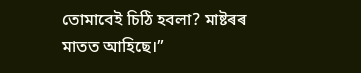তোমাবেই চিঠি হবলা? মাষ্টৰৰ মাতত আহিছে।”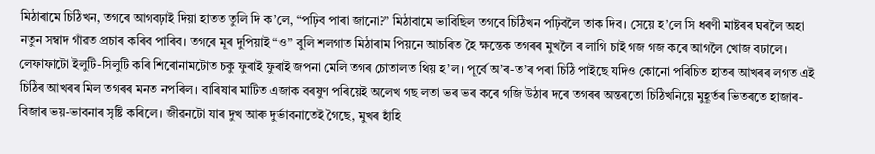মিঠাৰামে চিঠিখন, তগৰে আগবঢ়াই দিয়া হাতত তুলি দি ক’লে, “পঢ়িব পাৰা জানো?” মিঠাবামে ভাবিছিল তগবে চিঠিখন পঢ়িবলৈ তাক দিব। সেয়ে হ’লে সি ধৰণী মাষ্টৰৰ ঘৰলৈ অহা নতুন সম্বাদ গাঁৱত প্ৰচাৰ কৰিব পাৰিব। তগৰে মূৰ দুপিয়াই “ও” বুলি শলগাত মিঠাৰাম পিয়নে আচৰিত হৈ ক্ষন্তেক তগৰৰ মুখলৈ ৰ লাগি চাই গজ গজ কৰে আগলৈ খোজ বঢালে। লেফাফাটো ইলুটি-সিলুটি কৰি শিৰোনামটোত চকু ফুৰাই ফুৰাই জপনা মেলি তগৰ চোতালত থিয় হ’ল। পূর্বে অ’ৰ-ত’ৰ পৰা চিঠি পাইছে যদিও কোনো পৰিচিত হাতৰ আখৰৰ লগত এই চিঠিৰ আখৰৰ মিল তগৰৰ মনত নপৰিল। বাৰিষাৰ মাটিত এজাক বৰষুণ পৰিয়েই অলেখ গছ লতা ভৰ ভৰ কৰে গজি উঠাৰ দৰে তগৰৰ অন্তৰতো চিঠিখনিয়ে মুহূৰ্তৰ ভিতৰতে হাজাৰ-বিজাৰ ভয়-ভাবনাৰ সৃষ্টি কৰিলে। জীৱনটো যাৰ দুখ আৰু দুৰ্ভাবনাতেই গৈছে, মুখৰ হাঁহি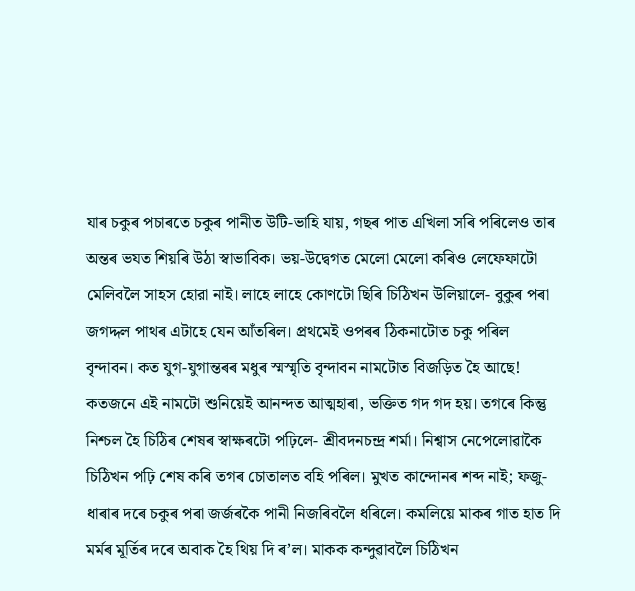যাৰ চকুৰ পচাৰতে চকুৰ পানীত উটি-ভাহি যায়, গছৰ পাত এখিলা সৰি পৰিলেও তাৰ অন্তৰ ভযত শিয়ৰি উঠা স্বাভাবিক। ভয়-উদ্বেগত মেলো মেলো কৰিও লেফেফাটো মেলিবলৈ সাহস হোরা নাই। লাহে লাহে কোণটো ছিৰি চিঠিখন উলিয়ালে- বুকুৰ পৰা জগদ্দল পাথৰ এটাহে যেন আঁতৰিল। প্রথমেই ওপৰৰ ঠিকনাটোত চকু পৰিল বৃন্দাবন। কত যুগ-যুগান্তৰৰ মধুৰ স্মস্মৃতি বৃন্দাবন নামটোত বিজড়িত হৈ আছে! কতজনে এই নামটো শুনিয়েই আনন্দত আত্মহাৰা, ভক্তিত গদ গদ হয়। তগৰে কিন্তু নিশ্চল হৈ চিঠিৰ শেষৰ স্বাক্ষৰটো পঢ়িলে- শ্রীবদনচন্দ্র শর্মা। নিশ্বাস নেপেলোৱাকৈ চিঠিখন পঢ়ি শেষ কৰি তগৰ চোতালত বহি পৰিল। মুখত কান্দোনৰ শব্দ নাই; ফজু-ধাৰাৰ দৰে চকুৰ পৰা জৰ্জৰকৈ পানী নিজৰিবলৈ ধৰিলে। কমলিয়ে মাকৰ গাত হাত দি মৰ্মৰ মূৰ্তিৰ দৰে অবাক হৈ থিয় দি ৰ’ল। মাকক কন্দুৱাবলৈ চিঠিখন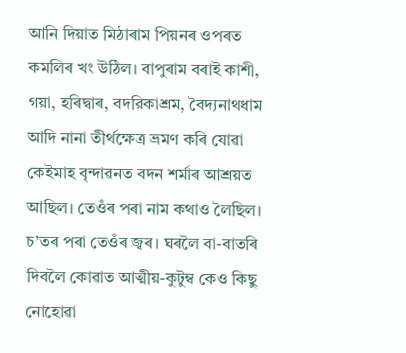আনি দিয়াত মিঠাৰাম পিয়নৰ ওপৰত কমলিৰ খং উঠিল। বাপুৰাম বৰাই কাশী, গয়া, হৰিদ্বাৰ, বদরিকাশ্রম, বৈদ্যনাথধাম আদি নানা তীর্থক্ষেত্র ভ্ৰমণ কৰি যোৱা কেইমাহ বৃন্দাৱনত বদন শৰ্মাৰ আশ্ৰয়ত আছিল। তেওঁৰ পৰা নাম কথাও লৈছিল। চ’তৰ পৰা তেওঁৰ জ্বৰ। ঘৰলৈ বা-বাতৰি দিবলৈ কোৱাত আত্মীয়-কুটুম্ব কেও কিছু নোহোৱা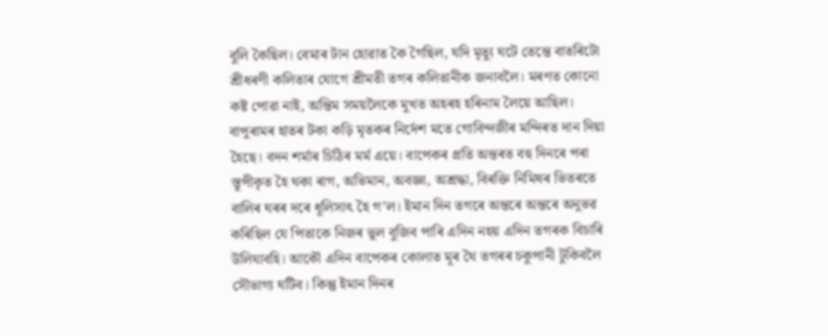বুলি কৈছিল। বেমাৰ টান হোৱাত কৈ গৈছিল, যদি মৃত্যু ঘটে তেন্তে বাতৰিটো শ্রীধৰণী কলিতাৰ যোগে শ্রীমতী তগৰ কলিতানীক জনাবলৈ। মৰণত কোনো কষ্ট পোৱা নাই, অন্তিম সময়লৈকে মুখত অহৰহ হৰিনাম লৈয়ে আছিল। বাপুৰামৰ হাতৰ টকা কড়ি মৃতকৰ নির্দেশ মতে গোবিন্দজীৰ মন্দিৰত দান দিয়া হৈছে। বদন শৰ্মাৰ চিঠিৰ মৰ্ম এয়ে। বাপেকৰ প্রতি অন্তৰত বহু দিনৰে পৰা স্তূপীকৃত হৈ থকা ৰাগ, অভিমান, অবজ্ঞা, অশ্রদ্ধা, বিৰক্তি নিমিষৰ ভিতৰতে বালিৰ ঘৰৰ দৰে ধূলিসাৎ হৈ গ’ল। ইমান দিন তগৰে অন্তৰে অন্তৰে অনুভৱ কৰিছিল যে পিতাকে নিজৰ ভুল বুজিব পাৰি এদিন নহয় এদিন তগৰক বিচাৰি উলিযাবহি। আকৌ এদিন বাপেকৰ কোলাত মূৰ থৈ তগৰৰ চকুপানী টুকিবলৈ সৌভাগ্য ঘটিব। কিন্তু ইমান দিনৰ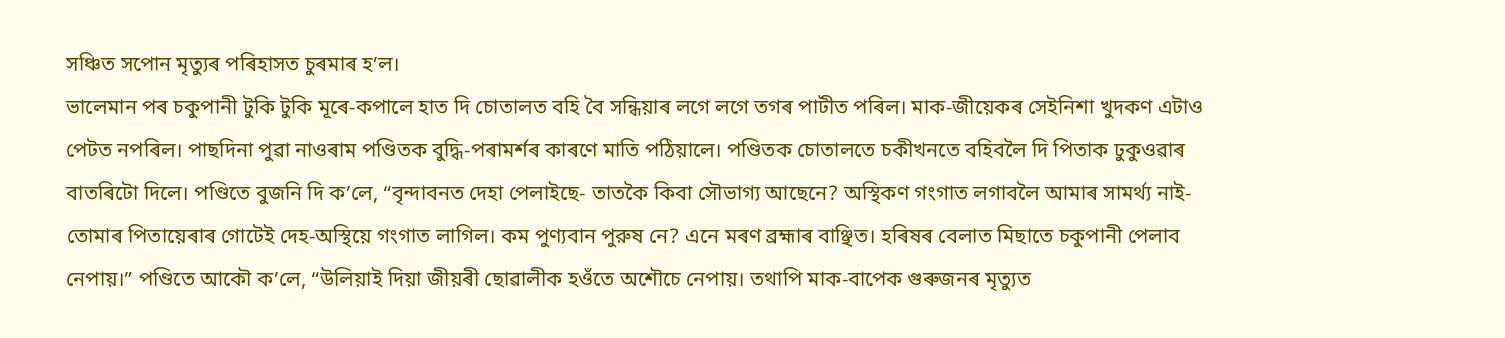সঞ্চিত সপোন মৃত্যুৰ পৰিহাসত চুৰমাৰ হ’ল।
ভালেমান পৰ চকুপানী টুকি টুকি মূৰে-কপালে হাত দি চোতালত বহি বৈ সন্ধিয়াৰ লগে লগে তগৰ পাটীত পৰিল। মাক-জীয়েকৰ সেইনিশা খুদকণ এটাও পেটত নপৰিল। পাছদিনা পুৱা নাওৰাম পণ্ডিতক বুদ্ধি-পৰামৰ্শৰ কাৰণে মাতি পঠিয়ালে। পণ্ডিতক চোতালতে চকীখনতে বহিবলৈ দি পিতাক ঢুকুওৱাৰ বাতৰিটো দিলে। পণ্ডিতে বুজনি দি ক’লে, “বৃন্দাবনত দেহা পেলাইছে- তাতকৈ কিবা সৌভাগ্য আছেনে? অস্থিকণ গংগাত লগাবলৈ আমাৰ সামৰ্থ্য নাই- তোমাৰ পিতায়েৰাৰ গোটেই দেহ-অস্থিয়ে গংগাত লাগিল। কম পুণ্যবান পুরুষ নে? এনে মৰণ ব্ৰহ্মাৰ বাঞ্ছিত। হৰিষৰ বেলাত মিছাতে চকুপানী পেলাব নেপায়।” পণ্ডিতে আকৌ ক’লে, “উলিয়াই দিয়া জীয়ৰী ছোৱালীক হওঁতে অশৌচে নেপায়। তথাপি মাক-বাপেক গুৰুজনৰ মৃত্যুত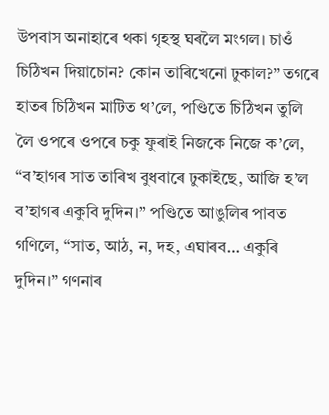উপবাস অনাহাৰে থকা গৃহস্থ ঘৰলৈ মংগল। চাওঁ চিঠিখন দিয়াচোন? কোন তাৰিখেনো ঢুকাল?” তগৰে হাতৰ চিঠিখন মাটিত থ’লে, পণ্ডিতে চিঠিখন তুলি লৈ ওপৰে ওপৰে চকু ফুৰাই নিজকে নিজে ক’লে, “ব’হাগৰ সাত তাৰিখ বুধবাৰে ঢুকাইছে, আজি হ’ল ব’হাগৰ একুবি দুদিন।” পণ্ডিতে আঙুলিৰ পাবত গণিলে, “সাত, আঠ, ন, দহ, এঘাৰব… একুৰি দুদিন।” গণনাৰ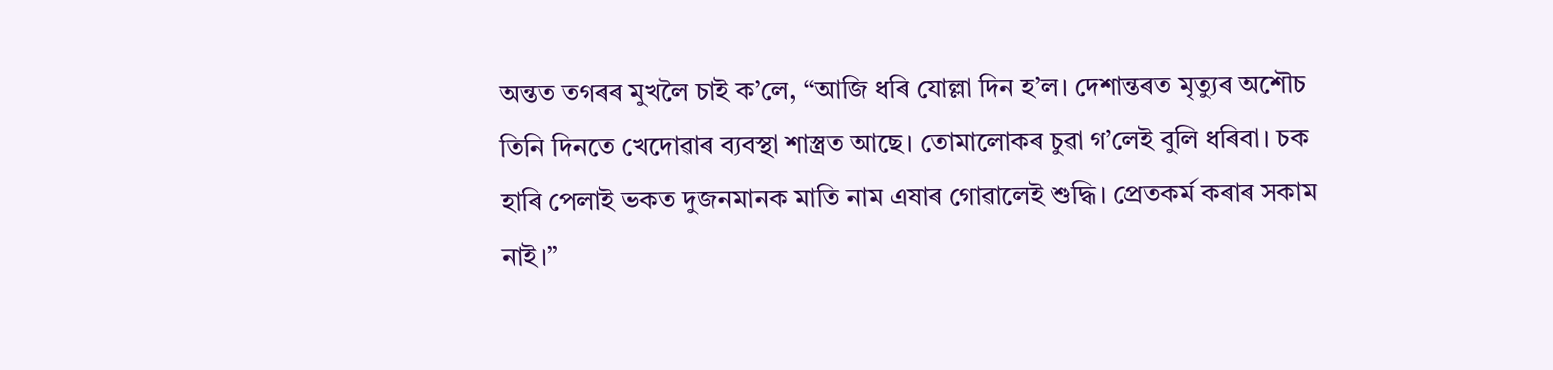অন্তত তগৰৰ মুখলৈ চাই ক’লে, “আজি ধৰি যোল্লা দিন হ’ল। দেশান্তৰত মৃত্যুৰ অশৌচ তিনি দিনতে খেদোৱাৰ ব্যবস্থা শাস্ত্রত আছে। তোমালোকৰ চুৱা গ’লেই বুলি ধৰিবা। চক হাৰি পেলাই ভকত দুজনমানক মাতি নাম এষাৰ গোৱালেই শুদ্ধি। প্রেতকর্ম কৰাৰ সকাম নাই।”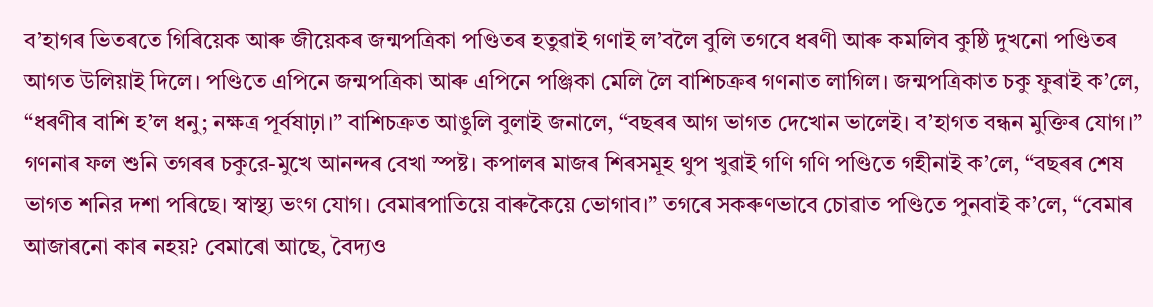ব’হাগৰ ভিতৰতে গিৰিয়েক আৰু জীয়েকৰ জন্মপত্রিকা পণ্ডিতৰ হতুৱাই গণাই ল’বলৈ বুলি তগবে ধৰণী আৰু কমলিব কুষ্ঠি দুখনো পণ্ডিতৰ আগত উলিয়াই দিলে। পণ্ডিতে এপিনে জন্মপত্রিকা আৰু এপিনে পঞ্জিকা মেলি লৈ বাশিচক্রৰ গণনাত লাগিল। জন্মপত্রিকাত চকু ফুৰাই ক’লে, “ধৰণীৰ বাশি হ’ল ধনু; নক্ষত্র পূর্বষাঢ়া।” বাশিচক্রত আঙুলি বুলাই জনালে, “বছৰৰ আগ ভাগত দেখোন ভালেই। ব’হাগত বন্ধন মুক্তিৰ যোগ।” গণনাৰ ফল শুনি তগৰৰ চকুরে-মুখে আনন্দৰ বেখা স্পষ্ট। কপালৰ মাজৰ শিৰসমূহ থুপ খুৱাই গণি গণি পণ্ডিতে গহীনাই ক’লে, “বছৰৰ শেষ ভাগত শনির দশা পৰিছে। স্বাস্থ্য ভংগ যোগ। বেমাৰপাতিয়ে বাৰুকৈয়ে ভোগাব।” তগৰে সকৰুণভাবে চোৱাত পণ্ডিতে পুনবাই ক’লে, “বেমাৰ আজাৰনো কাৰ নহয়? বেমাৰো আছে, বৈদ্যও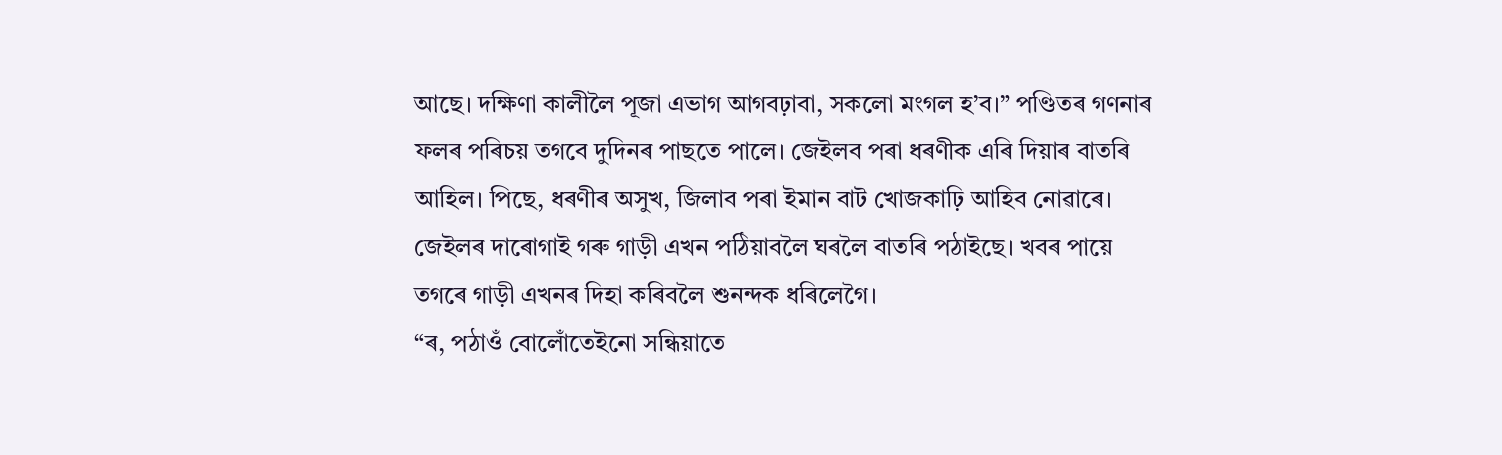আছে। দক্ষিণা কালীলৈ পূজা এভাগ আগবঢ়াবা, সকলো মংগল হ’ব।” পণ্ডিতৰ গণনাৰ ফলৰ পৰিচয় তগবে দুদিনৰ পাছতে পালে। জেইলব পৰা ধৰণীক এৰি দিয়াৰ বাতৰি আহিল। পিছে, ধৰণীৰ অসুখ, জিলাব পৰা ইমান বাট খোজকাঢ়ি আহিব নোৱাৰে। জেইলৰ দাৰোগাই গৰু গাড়ী এখন পঠিয়াবলৈ ঘৰলৈ বাতৰি পঠাইছে। খবৰ পায়ে তগৰে গাড়ী এখনৰ দিহা কৰিবলৈ শুনন্দক ধৰিলেগৈ।
“ৰ, পঠাওঁ বোলোঁতেইনো সন্ধিয়াতে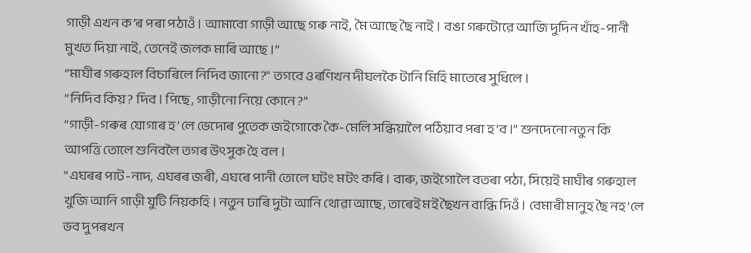গাড়ী এখন ক’ৰ পৰা পঠাওঁ। আমাবো গাড়ী আছে গৰু নাই, মৈ আছে ছৈ নাই। বঙা গৰুটোরে আজি দুদিন খাঁহ-পানী মুখত দিয়া নাই, তেনেই জলক মাৰি আছে।”
“মাঘীৰ গৰুহাল বিচাৰিলে নিদিব জানো?” তগবে ওৰণিখন দীঘলকৈ টানি মিহি মাতেৰে সুধিলে।
“নিদিব কিয়? দিব। পিছে, গাড়ীনো নিয়ে কোনে?”
“গাড়ী-গৰুৰ যোগাৰ হ’লে ভেদোৰ পুতেক জইগোকে কৈ-মেলি সন্ধিয়ালৈ পঠিয়াব পৰা হ’ব।” শুনদেনো নতুন কি আপত্তি তোলে শুনিবলৈ তগৰ উৎসুক হৈ বল।
“এঘৰৰ পাট-নাদ, এঘৰৰ জৰী, এঘৰে পানী তোলে ঘটং মটং কৰি। বাৰু, জইগোলৈ বতৰা পঠা, সিয়েই মাঘীৰ গৰুহাল খুজি আনি গাড়ী যুটি নিয়কহি। নতুন ঢাৰি দুটা আনি থোৱা আছে, তাৰেই মই ছৈখন বান্ধি দিওঁ। বেমাৰী মানুহ ছৈ নহ’লে ভব দুপৰখন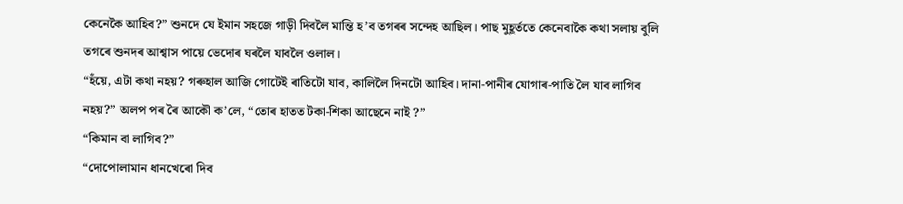কেনেকৈ আহিব?” শুনদে যে ইমান সহজে গাড়ী দিবলৈ মান্তি হ’ব তগৰৰ সন্দেহ আছিল। পাছ মুহূর্ততে কেনেবাকৈ কথা সলায় বুলি তগৰে শুনদৰ আশ্বাস পায়ে ভেদোৰ ঘৰলৈ যাবলৈ ওলাল।
“হঁয়ে, এটা কথা নহয়? গৰুহাল আজি গোটেই ৰাতিটো যাব, কালিলৈ দিনটো আহিব। দানা-পানীৰ যোগাৰ-পাতি লৈ যাব লাগিব নহয়?” অলপ পৰ ৰৈ আকৌ ক’লে, “তোৰ হাতত টকা-শিকা আছেনে নাই ?”
“কিমান বা লাগিব?”
“দোপোলামান ধানখেৰো দিব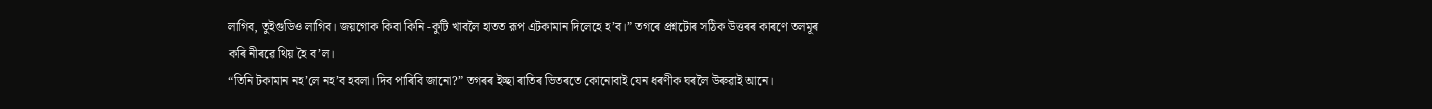লাগিব, তুইগুডিও লাগিব। জয়গোক কিবা কিনি -কুটি খাবলৈ হাতত রূপ এটকামান দিলেহে হ’ব।” তগৰে প্ৰশ্নটোৰ সঠিক উত্তৰৰ কাৰণে তলমূৰ কৰি নীৰৱে থিয় হৈ ব’ল।
“তিনি টকামান নহ’লে নহ’ব হবলা। দিব পাৰিবি জানো?” তগৰৰ ইচ্ছা ৰাতিৰ ভিতৰতে কোনোবাই যেন ধৰণীক ঘৰলৈ উৰুৱাই আনে।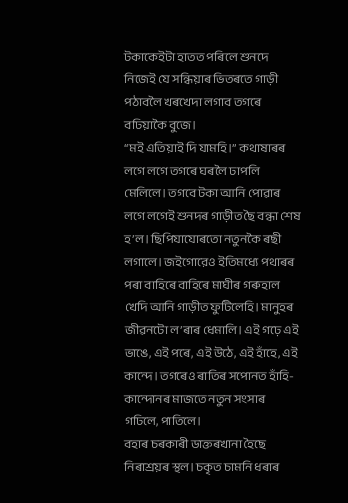টকাকেইটা হাতত পৰিলে শুনদে নিজেই যে সন্ধিয়াৰ ভিতৰতে গাড়ী পঠাবলৈ খৰখেদা লগাব তগৰে বঢিয়াকৈ বুজে।
“মই এতিয়াই দি যামহি।” কথাষাৰৰ লগে লগে তগৰে ঘৰলৈ ঢাপলি মেলিলে। তগবে টকা আনি পোৱাৰ লগে লগেই শুনদৰ গাড়ীত ছৈ বন্ধা শেষ হ’ল। ছিপিযাযোৰতো নতুনকৈ ৰছী লগালে। জইগোরেও ইতিমধ্যে পথাৰৰ পৰা বাহিৰে বাহিৰে মাঘীৰ গৰুহাল খেদি আনি গাড়ীত ফুটিলেহি। মানুহৰ জীৱনটো ল’ৰাৰ ধেমালি। এই গঢ়ে এই ভাঙে, এই পৰে, এই উঠে, এই হাঁহে, এই কান্দে। তগৰেও ৰাতিৰ সপোনত হাঁহি-কান্দোনৰ মাজতে নতুন সংসাৰ গঢিলে, পাতিলে।
বহাৰ চৰকাৰী ডাক্তৰখানা হৈছে নিৰাশ্ৰয়ৰ স্থল। চকৃত চামনি ধৰাৰ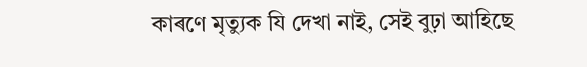কাৰণে মৃত্যুক যি দেখা নাই, সেই বুঢ়া আহিছে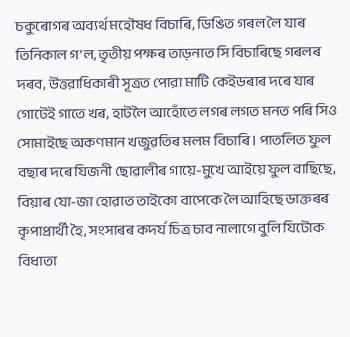চকুৰোগৰ অব্যর্থ মহৌষধ বিচাৰি, ডিঙিত গৰল লৈ যাৰ তিনিকাল গ’ল, তৃতীয় পক্ষৰ তাড়নাত সি বিচাৰিছে গৰলৰ দৰব, উত্তরাধিকাৰী সূত্রত পোরা মাটি কেইডৰাৰ দৰে যাৰ গোটেই গাতে খৰ, হাটলৈ আহোঁতে লগৰ লগত মনত পৰি সিও সোমাইছে অকণমান খজুৱতিৰ মলম বিচাৰি। পাতলিত ফুল বছাৰ দৰে যিজনী ছোৱালীৰ গায়ে-মুখে আইয়ে ফুল বাছিছে, বিয়াৰ যো-জা হোৱাত তাইকো বাপেকে লৈ আহিছে ডাক্তৰৰ কৃপাপ্রার্থী হৈ, সংসাৰৰ কদর্য চিত্র চাব নালাগে বুলি যিটোক বিধাতা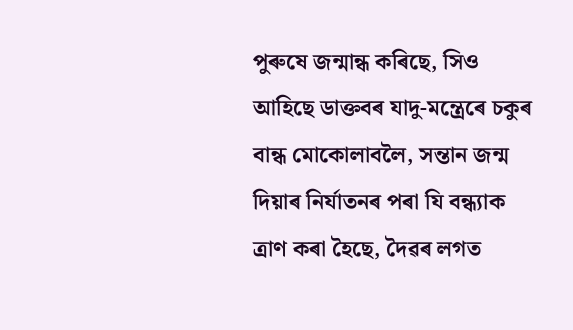পুৰুষে জন্মান্ধ কৰিছে, সিও আহিছে ডাক্তবৰ যাদু-মন্ত্ৰেৰে চকুৰ বান্ধ মোকোলাবলৈ, সন্তান জন্ম দিয়াৰ নিৰ্যাতনৰ পৰা যি বন্ধ্যাক ত্রাণ কৰা হৈছে, দৈৱৰ লগত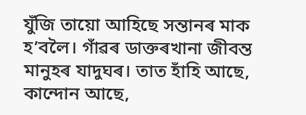যুঁজি তায়ো আহিছে সন্তানৰ মাক হ’বলৈ। গাঁৱৰ ডাক্তৰখানা জীবন্ত মানুহৰ যাদুঘৰ। তাত হাঁহি আছে, কান্দোন আছে,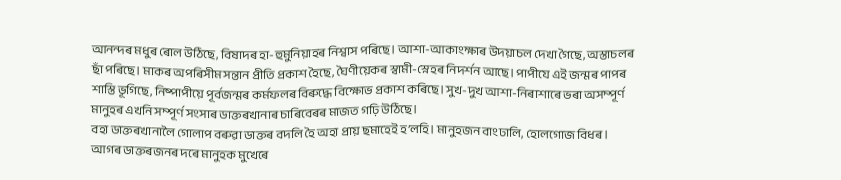আনন্দৰ মধুৰ ৰোল উঠিছে, বিষাদৰ হা-হুমুনিয়াহৰ নিশ্বাস পৰিছে। আশা-আকাংক্ষাৰ উদয়াচল দেখা গৈছে, অস্তাচলৰ ছাঁ পৰিছে। মাকৰ অপৰিসীম সন্তান প্রীতি প্রকাশ হৈছে, ঘৈণীয়েকৰ স্বামী-স্নেহৰ নিদর্শন আছে। পাপীযে এই জন্মৰ পাপৰ শাস্তি ভূগিছে, নিষ্পাপীয়ে পূর্বজন্মৰ কৰ্মফলৰ বিৰুদ্ধে বিক্ষোভ প্রকাশ কৰিছে। সুখ-দুখ আশা-নিৰাশাৰে ভৰা অসম্পূর্ণ মানুহৰ এখনি সম্পূর্ণ সংসাৰ ডাক্তৰখানাৰ চাৰিবেৰৰ মাজত গঢ়ি উঠিছে।
বহা ডাক্তৰখানালৈ গোলাপ বৰুৱা ডাক্তৰ বদলি হৈ অহা প্রায় ছমাহেই হ’লহি। মানুহজন বাংঢালি, হোলগোজ বিধৰ। আগৰ ডাক্তৰজনৰ দৰে মানুহক মুখেৰে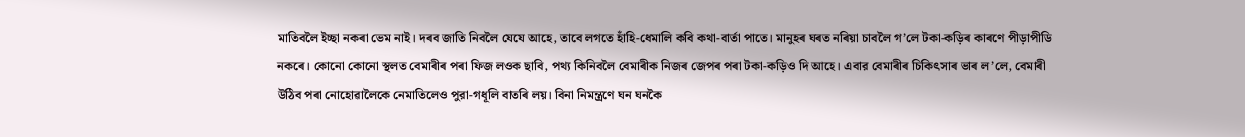মাতিবলৈ ইচ্ছা নকৰা ভেম নাই। দৰব জাতি নিবলৈ যেযে আহে, তাবে লগতে হাঁহি-ধেমালি কবি কথা-বার্তা পাতে। মানুহৰ ঘৰত নৰিয়া চাবলৈ গ’লে টকা-কড়িৰ কাৰণে পীড়াপীডি নকৰে। কোনো কোনো স্থলত বেমাৰীৰ পৰা ফিজ লওক ছাবি, পথ্য কিনিবলৈ বেমাৰীক নিজৰ জেপৰ পৰা টকা-কড়িও দি আহে। এবার বেমাৰীৰ চিকিৎসাৰ ভাৰ ল’লে, বেমাৰী উঠিব পৰা নোহোৱালৈকে নেমাতিলেও পুরা-গধূলি বাতৰি লয়। বিনা নিমন্ত্রণে ঘন ঘনকৈ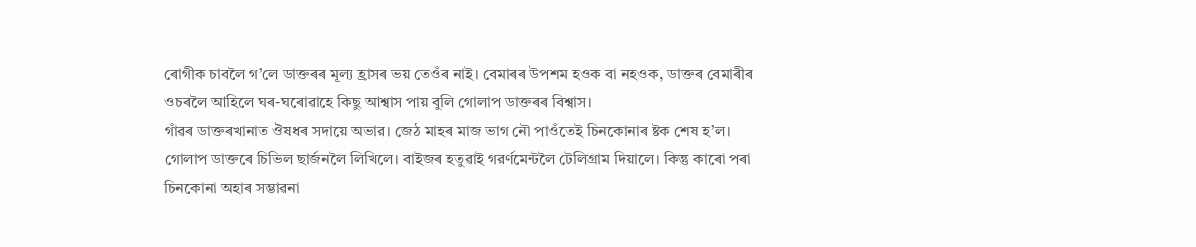ৰোগীক চাবলৈ গ’লে ডাক্তৰৰ মূল্য হ্রাসৰ ভয় তেওঁৰ নাই। বেমাৰৰ উপশম হওক বা নহওক, ডাক্তৰ বেমাৰীৰ ওচৰলৈ আহিলে ঘৰ-ঘৰোৱাহে কিছু আশ্বাস পায় বুলি গোলাপ ডাক্তৰৰ বিশ্বাস।
গাঁৱৰ ডাক্তৰখানাত ঔষধৰ সদায়ে অভার। জেঠ মাহৰ মাজ ভাগ নৌ পাওঁতেই চিনকোনাৰ ষ্টক শেষ হ’ল। গোলাপ ডাক্তৰে চিভিল ছার্জনলৈ লিখিলে। বাইজৰ হতুৱাই গরর্ণমেন্টলৈ টেলিগ্রাম দিয়ালে। কিন্তু কাৰো পৰা চিনকোনা অহাৰ সম্ভাৱনা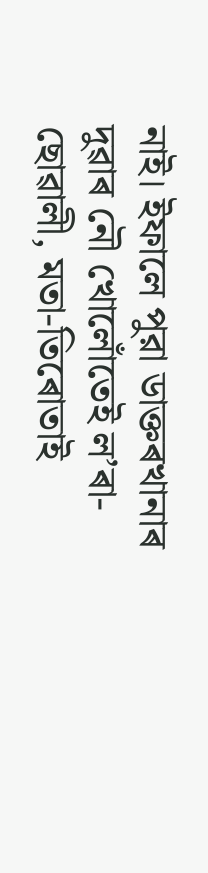নাই। ইফালে পুরা ডাক্তৰখানাৰ দুৱাৰ নৌ খোলোঁতেই ল’ৰা-ছোৱালী, মতা-তিৰোতাই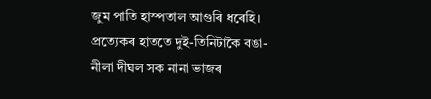জুম পাতি হাস্পতাল আগুৰি ধৰেহি। প্রত্যেকৰ হাততে দুই-তিনিটাকৈ বঙা-নীলা দীঘল সক নানা ভাজৰ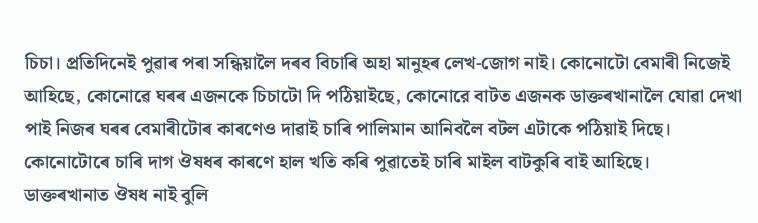চিচা। প্রতিদিনেই পুৱাৰ পৰা সন্ধিয়ালৈ দৰব বিচাৰি অহা মানুহৰ লেখ-জোগ নাই। কোনোটো বেমাৰী নিজেই আহিছে, কোনোৱে ঘৰৰ এজনকে চিচাটো দি পঠিয়াইছে, কোনোরে বাটত এজনক ডাক্তৰখানালৈ যোৱা দেখা পাই নিজৰ ঘৰৰ বেমাৰীটোৰ কাৰণেও দাৱাই চাৰি পালিমান আনিবলৈ বটল এটাকে পঠিয়াই দিছে। কোনোটোৰে চাৰি দাগ ঔষধৰ কাৰণে হাল খতি কৰি পুৱাতেই চাৰি মাইল বাটকুৰি বাই আহিছে।
ডাক্তৰখানাত ঔষধ নাই বুলি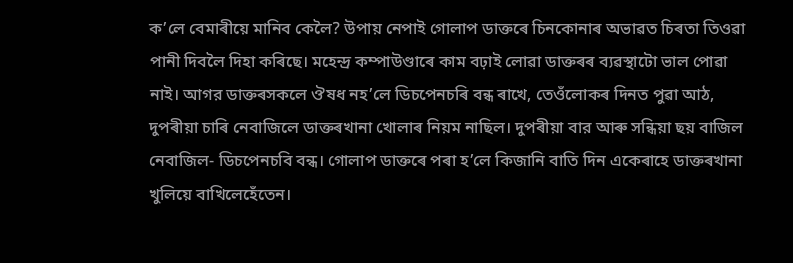ক’লে বেমাৰীয়ে মানিব কেলৈ? উপায় নেপাই গোলাপ ডাক্তৰে চিনকোনাৰ অভাৱত চিৰতা তিওৱা পানী দিবলৈ দিহা কৰিছে। মহেন্দ্র কম্পাউণ্ডাৰে কাম বঢ়াই লোৱা ডাক্তৰৰ ব্যৱস্থাটো ভাল পোৱা নাই। আগর ডাক্তৰসকলে ঔষধ নহ’লে ডিচপেনচৰি বন্ধ ৰাখে, তেওঁলোকৰ দিনত পুৱা আঠ, দুপৰীয়া চাৰি নেবাজিলে ডাক্তৰখানা খোলাৰ নিয়ম নাছিল। দুপৰীয়া বার আৰু সন্ধিয়া ছয় বাজিল নেবাজিল- ডিচপেনচবি বন্ধ। গোলাপ ডাক্তৰে পৰা হ’লে কিজানি বাতি দিন একেৰাহে ডাক্তৰখানা খুলিয়ে বাখিলেহেঁতেন।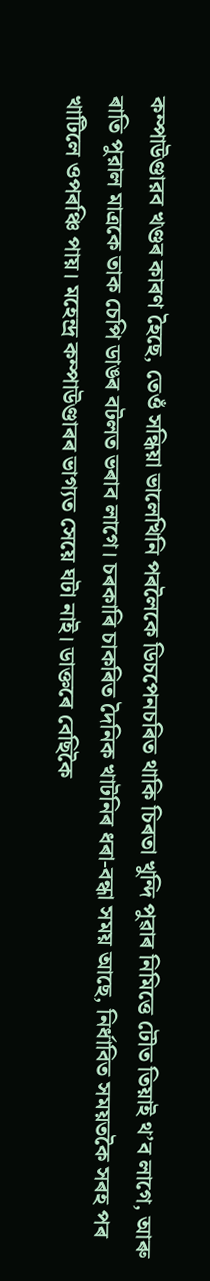কম্পাউণ্ডারব খণ্ডৰ কাৰণ হৈছে, তেওঁ সন্ধিয়া ভালেখিনি পৰলৈকে ডিচপেনচৰিত থাকি চিৰতা খুন্দি পুৱাৰ নিমিত্তে টৌত তিয়াই থ’ব লাগে, আৰু ৰাতি পুরাল মাত্রকে তাক চেপি ডাঙৰ বটলত ভৰাব লাগে। চৰকাৰি চাকৰিত দৈনিক খাটনিৰ ধৰা-বন্ধা সময় আছে, নির্ধাবিত সময়তকৈ সৰহ পৰ খাটিলে ওপৰঞ্চি পায়। মহেন্দ্ৰ কম্পাউণ্ডাৰৰ ভাগ্যত সেয়ে ঘটা নাই। ডাক্তৰে বেছিকৈ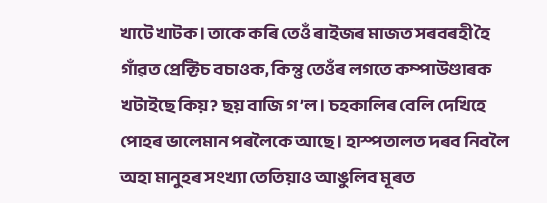খাটে খাটক। তাকে কৰি তেওঁ ৰাইজৰ মাজত সৰবৰহী হৈ গাঁৱত প্রেক্টিচ বচাওক, কিন্তু তেওঁৰ লগতে কম্পাউণ্ডাৰক খটাইছে কিয়? ছয় বাজি গ’ল। চহকালিৰ বেলি দেখিহে পোহৰ ভালেমান পৰলৈকে আছে। হাস্পতালত দৰব নিবলৈ অহা মানুহৰ সংখ্যা তেতিয়াও আঙুলিব মূৰত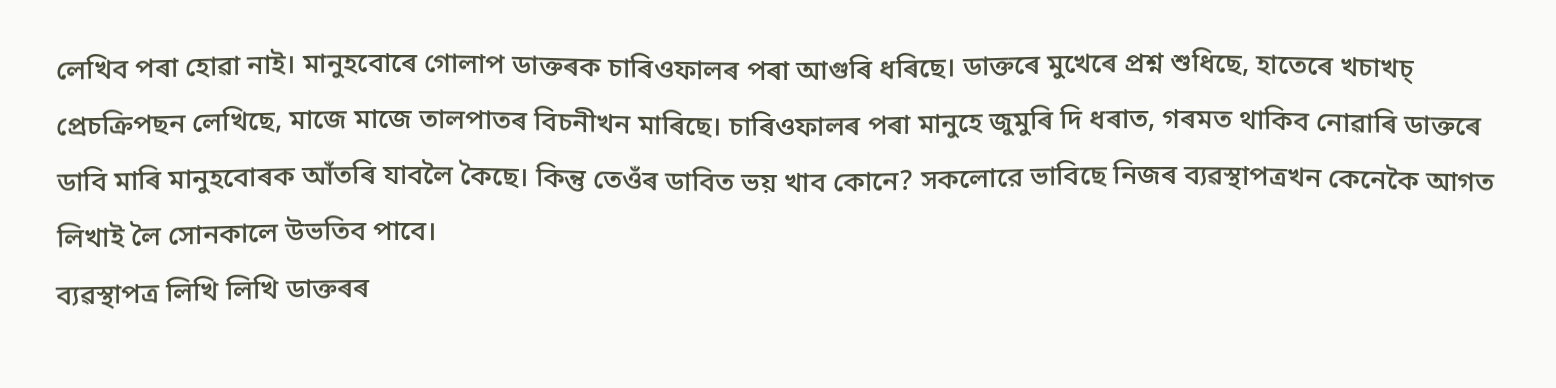লেখিব পৰা হোৱা নাই। মানুহবোৰে গোলাপ ডাক্তৰক চাৰিওফালৰ পৰা আগুৰি ধৰিছে। ডাক্তৰে মুখেৰে প্রশ্ন শুধিছে, হাতেৰে খচাখচ্ প্রেচক্রিপছন লেখিছে, মাজে মাজে তালপাতৰ বিচনীখন মাৰিছে। চাৰিওফালৰ পৰা মানুহে জুমুৰি দি ধৰাত, গৰমত থাকিব নোৱাৰি ডাক্তৰে ডাবি মাৰি মানুহবোৰক আঁতৰি যাবলৈ কৈছে। কিন্তু তেওঁৰ ডাবিত ভয় খাব কোনে? সকলোরে ভাবিছে নিজৰ ব্যৱস্থাপত্ৰখন কেনেকৈ আগত লিখাই লৈ সোনকালে উভতিব পাবে।
ব্যৱস্থাপত্র লিখি লিখি ডাক্তৰৰ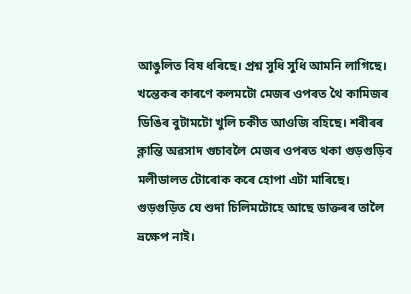আঙুলিত বিষ ধৰিছে। প্রশ্ন সুধি সুধি আমনি লাগিছে। খন্তেকৰ কাৰণে কলমটো মেজৰ ওপৰত থৈ কামিজৰ ডিঙিৰ বুটামটো খুলি চকীত আওজি বহিছে। শৰীৰৰ ক্লান্তি অৱসাদ গুচাবলৈ মেজৰ ওপৰত থকা গুড়গুড়িব মলীডালত টোৰোক কৰে হোপা এটা মাৰিছে। গুড়গুড়িত যে শুদা চিলিমটোহে আছে ডাক্তৰৰ তালৈ ভ্ৰক্ষেপ নাই।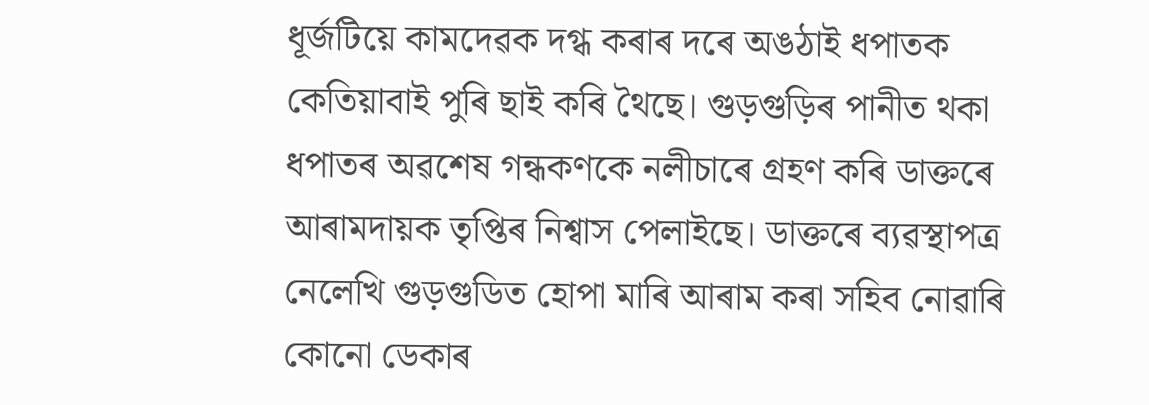ধূর্জটিয়ে কামদেৱক দগ্ধ কৰাৰ দৰে অঙঠাই ধপাতক কেতিয়াবাই পুৰি ছাই কৰি থৈছে। গুড়গুড়িৰ পানীত থকা ধপাতৰ অৱশেষ গন্ধকণকে নলীচাৰে গ্ৰহণ কৰি ডাক্তৰে আৰামদায়ক তৃপ্তিৰ নিশ্বাস পেলাইছে। ডাক্তৰে ব্যৱস্থাপত্র নেলেখি গুড়গুডিত হোপা মাৰি আৰাম কৰা সহিব নোৱাৰি কোনো ডেকাৰ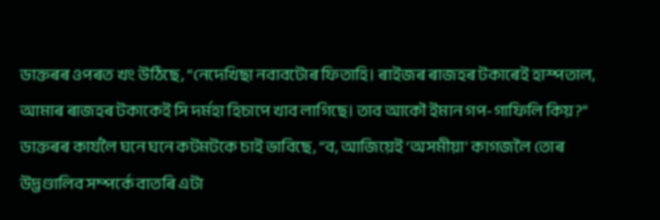ডাক্তৰৰ ওপৰত খং উঠিছে, “নেদেখিছা নবাবটোৰ ফিতাহি। ৰাইজৰ ৰাজহৰ টকাৰেই হাস্পতাল, আমাৰ ৰাজহৰ টকাকেই সি দর্মহা হিচাপে খাব লাগিছে। তাব আকৌ ইমান গপ-গাফিলি কিয়?” ডাক্তৰৰ কাৰ্যলৈ ঘনে ঘনে কটমটকে চাই ভাবিছে, “ব, আজিয়েই ‘অসমীয়া’ কাগজলৈ তোৰ উদ্ভণ্ডালিব সম্পর্কে বাতৰি এটা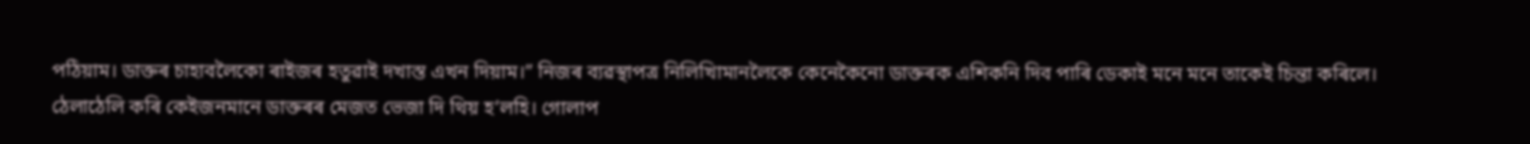পঠিয়াম। ডাক্তৰ চাহাবলৈকো ৰাইজৰ হতুৱাই দখাস্ত এখন দিয়াম।” নিজৰ ব্যৱস্থাপত্র নিলিখিামানলৈকে কেনেকৈনো ডাক্তৰক এশিকনি দিব পাৰি ডেকাই মনে মনে তাকেই চিন্তা কৰিলে।
ঠেলাঠেলি কৰি কেইজনমানে ডাক্তৰৰ মেজত ভেজা দি থিয় হ’লহি। গোলাপ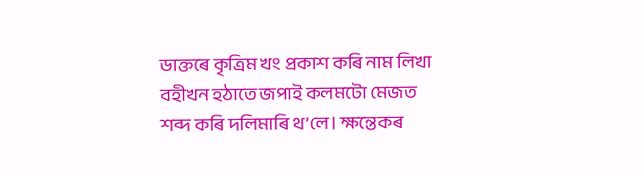ডাক্তৰে কৃত্রিম খং প্রকাশ কৰি নাম লিখা বহীখন হঠাতে জপাই কলমটো মেজত শব্দ কৰি দলিমাৰি থ’লে। ক্ষন্তেকৰ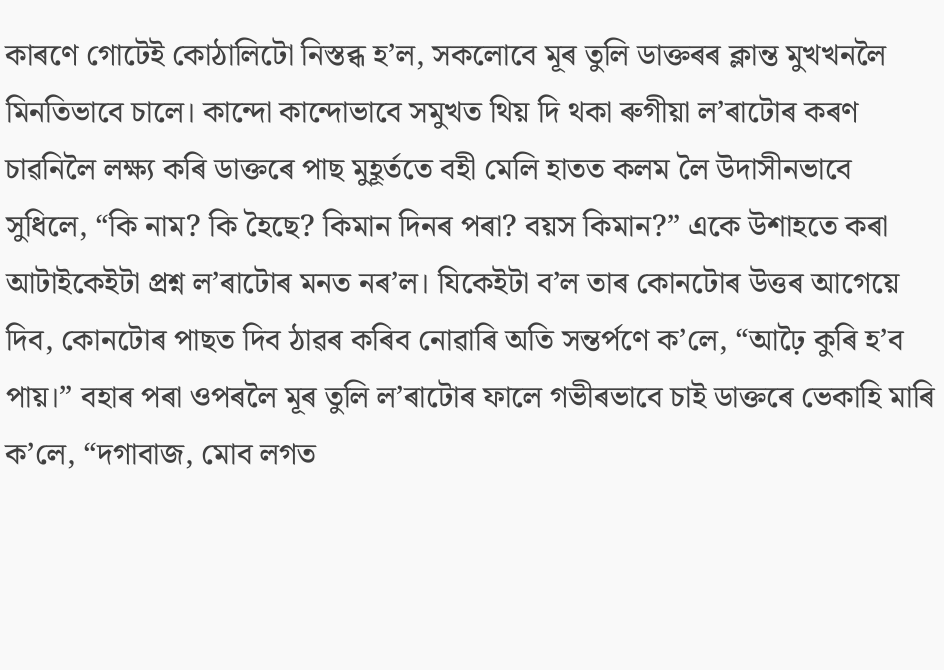কাৰণে গোটেই কোঠালিটো নিস্তব্ধ হ’ল, সকলোবে মূৰ তুলি ডাক্তৰৰ ক্লান্ত মুখখনলৈ মিনতিভাবে চালে। কান্দো কান্দোভাবে সমুখত থিয় দি থকা ৰুগীয়া ল’ৰাটোৰ কৰণ চাৱনিলৈ লক্ষ্য কৰি ডাক্তৰে পাছ মুহূর্ততে বহী মেলি হাতত কলম লৈ উদাসীনভাবে সুধিলে, “কি নাম? কি হৈছে? কিমান দিনৰ পৰা? বয়স কিমান?” একে উশাহতে কৰা আটাইকেইটা প্রশ্ন ল’ৰাটোৰ মনত নৰ’ল। যিকেইটা ব’ল তাৰ কোনটোৰ উত্তৰ আগেয়ে দিব, কোনটোৰ পাছত দিব ঠাৱৰ কৰিব নোৱাৰি অতি সন্তর্পণে ক’লে, “আঢ়ৈ কুৰি হ’ব পায়।” বহাৰ পৰা ওপৰলৈ মূৰ তুলি ল’ৰাটোৰ ফালে গভীৰভাবে চাই ডাক্তৰে ভেকাহি মাৰি ক’লে, “দগাবাজ, মোব লগত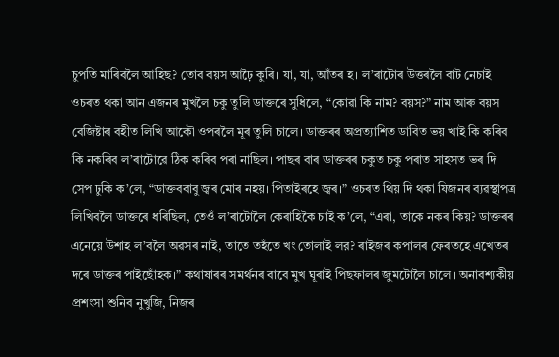চুপতি মাৰিবলৈ আহিছ? তোব বয়স আঢ়ৈ কুৰি। যা, যা, আঁতৰ হ। ল’ৰাটোৰ উত্তৰলৈ বাট নেচাই ওচৰত থকা আন এজনৰ মুখলৈ চকু তুলি ডাক্তৰে সুধিলে, “কোৱা কি নাম? বয়স?” নাম আৰু বয়স বেজিষ্টাৰ বহীত লিখি আকৌ ওপৰলৈ মূৰ তুলি চালে। ডাক্তৰৰ অপ্রত্যাশিত ডাবিত ভয় খাই কি কৰিব কি নকৰিব ল’ৰাটোৱে ঠিক কৰিব পৰা নাছিল। পাছৰ বাৰ ডাক্তৰৰ চকুত চকু পৰাত সাহসত ভৰ দি সেপ ঢুকি ক’লে, “ডাক্তববাবু জ্বৰ মোৰ নহয়। পিতাইৰহে জ্বৰ।” ওচৰত থিয় দি থকা যিজনৰ ব্যৱস্থাপত্র লিখিবলৈ ডাক্তৰে ধৰিছিল, তেওঁ ল’ৰাটোলৈ কেৰাহিকৈ চাই ক’লে, “এৰা, তাকে নকৰ কিয়? ডাক্তৰৰ এনেয়ে উশাহ ল’বলৈ অৱসৰ নাই, তাতে তহঁতে খং তোলাই লর? ৰাইজৰ কপালৰ ফেৰতহে এখেতৰ দৰে ডাক্তৰ পাইছোঁহক।” কথাষাৰৰ সমর্থনৰ বাবে মুখ ঘূৰাই পিছফালৰ জুমটোলৈ চালে। অনাবশ্যকীয় প্রশংসা শুনিব নুখুজি, নিজৰ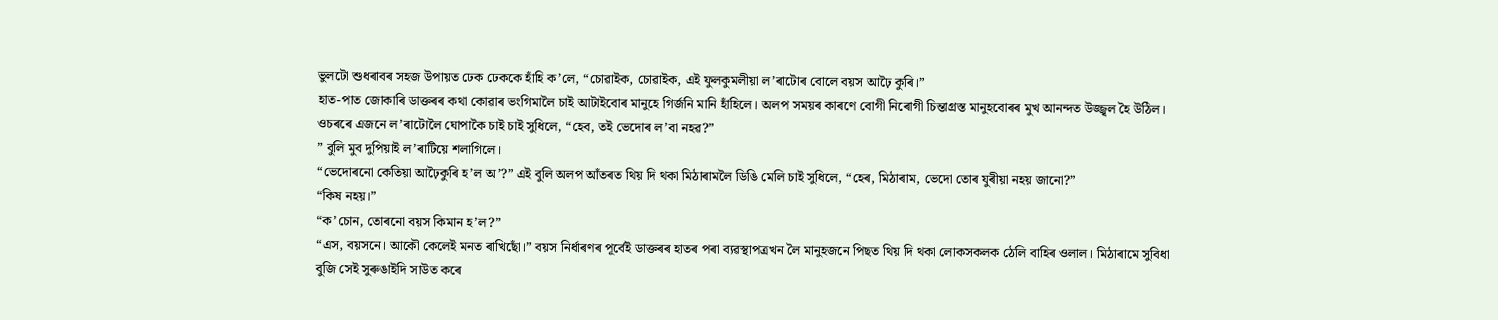ভুলটো শুধৰাবৰ সহজ উপায়ত ঢেক ঢেককে হাঁহি ক’লে, “চোৱাইক, চোৱাইক, এই ফুলকুমলীয়া ল’ৰাটোৰ বোলে বয়স আঢ়ৈ কুৰি।”
হাত-পাত জোকাৰি ডাক্তৰৰ কথা কোৱাৰ ভংগিমালৈ চাই আটাইবোৰ মানুহে গির্জনি মানি হাঁহিলে। অলপ সময়ৰ কাৰণে বোগী নিৰোগী চিন্তাগ্রস্ত মানুহবোৰৰ মুখ আনন্দত উজ্জ্বল হৈ উঠিল। ওচৰৰে এজনে ল’ৰাটোলৈ ঘোপাকৈ চাই চাই সুধিলে, “হেব, তই ভেদোৰ ল’বা নহৱ?”
” বুলি মুব দুপিয়াই ল’ৰাটিয়ে শলাগিলে।
“ভেদোৰনো কেতিয়া আঢ়ৈকুৰি হ’ল অ’?” এই বুলি অলপ আঁতৰত থিয় দি থকা মিঠাৰামলৈ ডিঙি মেলি চাই সুধিলে, “হেৰ, মিঠাৰাম, ভেদো তোৰ যুৰীয়া নহয় জানো?”
“কিষ নহয়।”
“ক’চোন, তোৰনো বয়স কিমান হ’ল?”
“এস, বয়সনে। আকৌ কেলেই মনত ৰাখিছোঁ।” বয়স নির্ধাৰণৰ পূৰ্বেই ডাক্তৰৰ হাতৰ পৰা ব্যৱস্থাপত্ৰখন লৈ মানুহজনে পিছত থিয় দি থকা লোকসকলক ঠেলি বাহিৰ ওলাল। মিঠাৰামে সুবিধা বুজি সেই সুৰুঙাইদি সাউত কৰে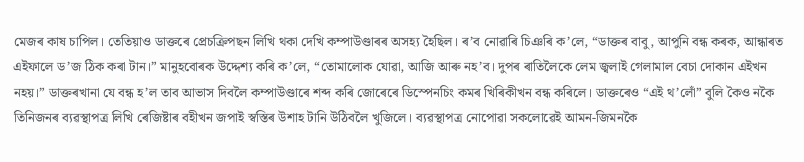মেজৰ কাষ চাপিল। তেতিয়াও ডাক্তৰে প্ৰেচক্রিপছন লিখি থকা দেখি কম্পাউণ্ডাৰৰ অসহ্য হৈছিল। ৰ’ব নোৱাৰি চিঞৰি ক’লে, “ডাক্তৰ বাবু, আপুনি বন্ধ কৰক, আন্ধাৰত এইফালে ড’জ ঠিক কৰা টান।” মানুহবোৰক উদ্দেশ্য কৰি ক’লে, “তোমালোক যোৱা, আজি আৰু নহ’ব। দুপৰ ৰাতিলৈকে লেম জ্বলাই গেলামাল বেচা দোকান এইখন নহয়।” ডাক্তৰখানা যে বন্ধ হ’ল তাব আভাস দিবলৈ কম্পাউণ্ডাৰে শব্দ কৰি জোৰেৰে ডিস্পেনচিং কমৰ খিৰিকীখন বন্ধ কৰিলে। ডাক্তৰেও “এই থ’লোঁ” বুলি কৈও নকৈ তিনিজনৰ ব্যৱস্থাপত্র লিখি ৰেজিষ্টাৰ বহীখন জপাই স্বস্তিৰ উশাহ টানি উঠিবলৈ খুজিলে। ব্যৱস্থাপত্র নোপোৱা সকলোৱেই আমন-জিমনকৈ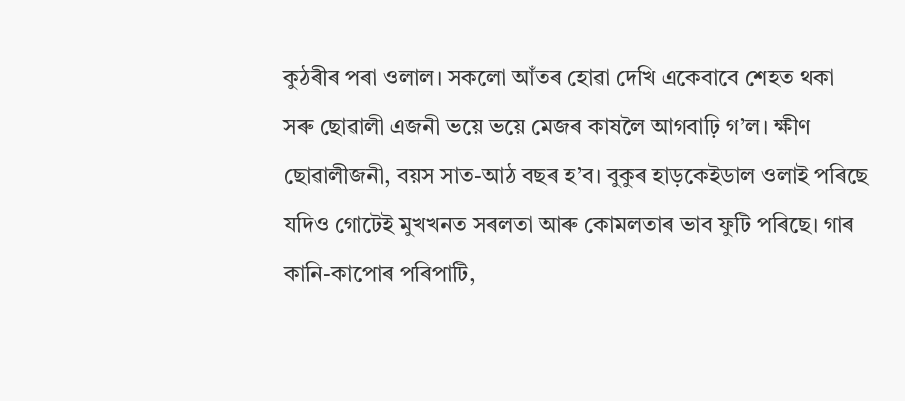কুঠৰীৰ পৰা ওলাল। সকলো আঁতৰ হোৱা দেখি একেবাবে শেহত থকা সৰু ছোৱালী এজনী ভয়ে ভয়ে মেজৰ কাষলৈ আগবাঢ়ি গ’ল। ক্ষীণ ছোৱালীজনী, বয়স সাত-আঠ বছৰ হ’ব। বুকুৰ হাড়কেইডাল ওলাই পৰিছে যদিও গোটেই মুখখনত সৰলতা আৰু কোমলতাৰ ভাব ফুটি পৰিছে। গাৰ কানি-কাপোৰ পৰিপাটি,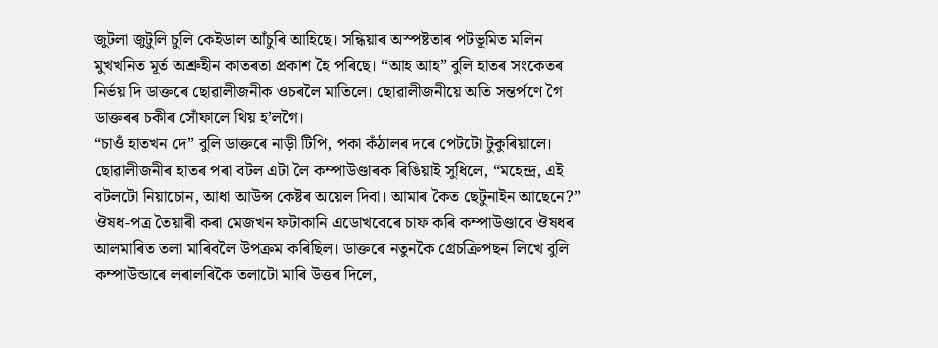জুটলা জুটুলি চুলি কেইডাল আঁচুৰি আহিছে। সন্ধিয়াৰ অস্পষ্টতাৰ পটভূমিত মলিন মুখখনিত মূর্ত অশ্রুহীন কাতৰতা প্রকাশ হৈ পৰিছে। “আহ আহ” বুলি হাতৰ সংকেতৰ নির্ভয় দি ডাক্তৰে ছোৱালীজনীক ওচৰলৈ মাতিলে। ছোৱালীজনীয়ে অতি সন্তর্পণে গৈ ডাক্তৰৰ চকীৰ সোঁফালে থিয় হ’লগৈ।
“চাওঁ হাতখন দে” বুলি ডাক্তৰে নাড়ী টিপি, পকা কঁঠালৰ দৰে পেটটো টুকুৰিয়ালে। ছোৱালীজনীৰ হাতৰ পৰা বটল এটা লৈ কম্পাউণ্ডাৰক ৰিঙিয়াই সুধিলে, “মহেন্দ্র, এই বটলটো নিয়াচোন, আধা আউন্স কেষ্টৰ অয়েল দিবা। আমাৰ কৈত ছেটুনাইন আছেনে?” ঔষধ-পত্র তৈয়াৰী কৰা মেজখন ফটাকানি এডোখবেৰে চাফ কৰি কম্পাউণ্ডাবে ঔষধৰ আলমাৰিত তলা মাৰিবলৈ উপক্ৰম কৰিছিল। ডাক্তৰে নতুনকৈ গ্রেচক্রিপছন লিখে বুলি কম্পাউন্ডাৰে লৰালৰিকৈ তলাটো মাৰি উত্তৰ দিলে,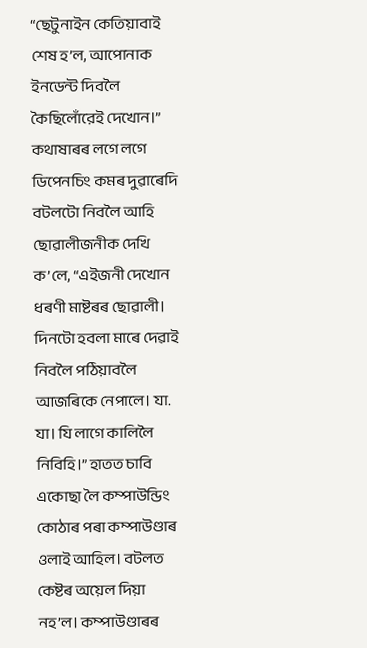“ছেটুনাইন কেতিয়াবাই শেষ হ’ল, আপোনাক ইনডেন্ট দিবলৈ কৈছিলোঁরেই দেখোন।” কথাষাৰৰ লগে লগে ডিপেনচিং কমৰ দুৱাৰেদি বটলটো নিবলৈ আহি ছোৱালীজনীক দেখি ক’লে, “এইজনী দেখোন ধৰণী মাষ্টৰৰ ছোৱালী। দিনটো হবলা মাৰে দেৱাই নিবলৈ পঠিয়াবলৈ আজৰিকে নেপালে। যা. যা। যি লাগে কালিলৈ নিবিহি।” হাতত চাবি একোছা লৈ কম্পাউন্ডিং কোঠাৰ পৰা কম্পাউণ্ডাৰ ওলাই আহিল। বটলত কেষ্টৰ অয়েল দিয়া নহ’ল। কম্পাউণ্ডাৰৰ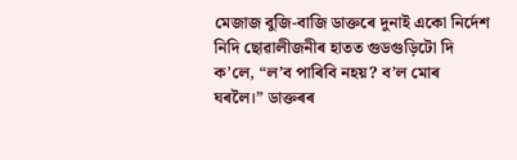মেজাজ বুজি-বাজি ডাক্তৰে দুনাই একো নির্দেশ নিদি ছোৱালীজনীৰ হাতত গুডগুড়িটো দি ক’লে, “ল’ব পাৰিবি নহয়? ব’ল মোৰ ঘৰলৈ।” ডাক্তৰৰ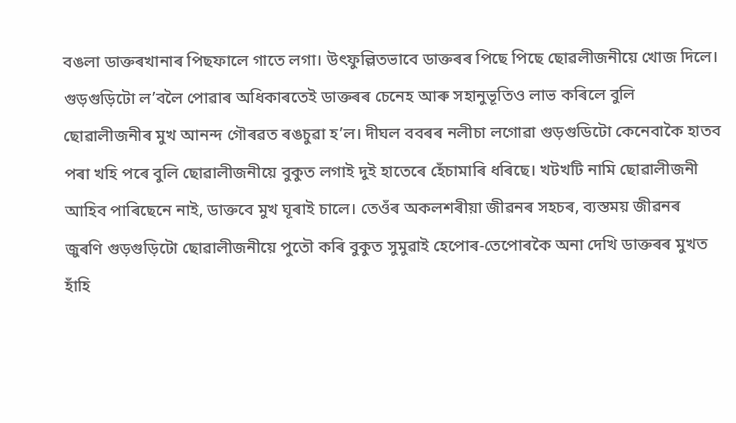বঙলা ডাক্তৰখানাৰ পিছফালে গাতে লগা। উৎফুল্লিতভাবে ডাক্তৰৰ পিছে পিছে ছোৱলীজনীয়ে খোজ দিলে। গুড়গুড়িটো ল’বলৈ পোৱাৰ অধিকাৰতেই ডাক্তৰৰ চেনেহ আৰু সহানুভূতিও লাভ কৰিলে বুলি ছোৱালীজনীৰ মুখ আনন্দ গৌৰৱত ৰঙচুৱা হ’ল। দীঘল ববৰৰ নলীচা লগোৱা গুড়গুডিটো কেনেবাকৈ হাতব পৰা খহি পৰে বুলি ছোৱালীজনীয়ে বুকুত লগাই দুই হাতেৰে হেঁচামাৰি ধৰিছে। খটখটি নামি ছোৱালীজনী আহিব পাৰিছেনে নাই, ডাক্তবে মুখ ঘূৰাই চালে। তেওঁৰ অকলশৰীয়া জীৱনৰ সহচৰ, ব্যস্তময় জীৱনৰ জুৰণি গুড়গুড়িটো ছোৱালীজনীয়ে পুতৌ কৰি বুকুত সুমুৱাই হেপোৰ-তেপোৰকৈ অনা দেখি ডাক্তৰৰ মুখত হাঁহি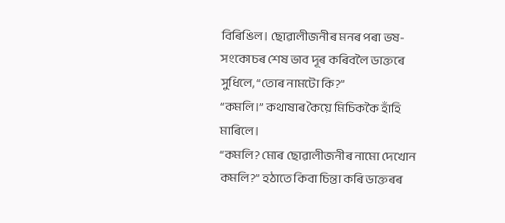বিৰিঙিল। ছোৱালীজনীৰ মনৰ পৰা ভষ-সংকোচৰ শেষ ভাব দূৰ কৰিবলৈ ডাক্তৰে সুধিলে, “তোৰ নামটো কি?”
“কমলি।” কথাষাৰ কৈয়ে মিচিককৈ হাঁহি মাৰিলে।
“কমলি? মোৰ ছোৱালীজনীৰ নামো দেখোন কমলি?” হঠাতে কিবা চিন্তা কৰি ডাক্তৰৰ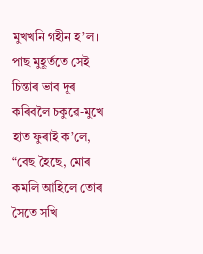মুখখনি গহীন হ’ল। পাছ মুহূর্ততে সেই চিন্তাৰ ভাব দূৰ কৰিবলৈ চকুৱে-মুখে হাত ফুৰাই ক’লে, “বেছ হৈছে, মোৰ কমলি আহিলে তোৰ সৈতে সখি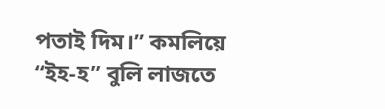পতাই দিম।” কমলিয়ে “ইহ-হ” বুলি লাজতে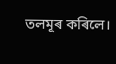তলমূৰ কৰিলে।